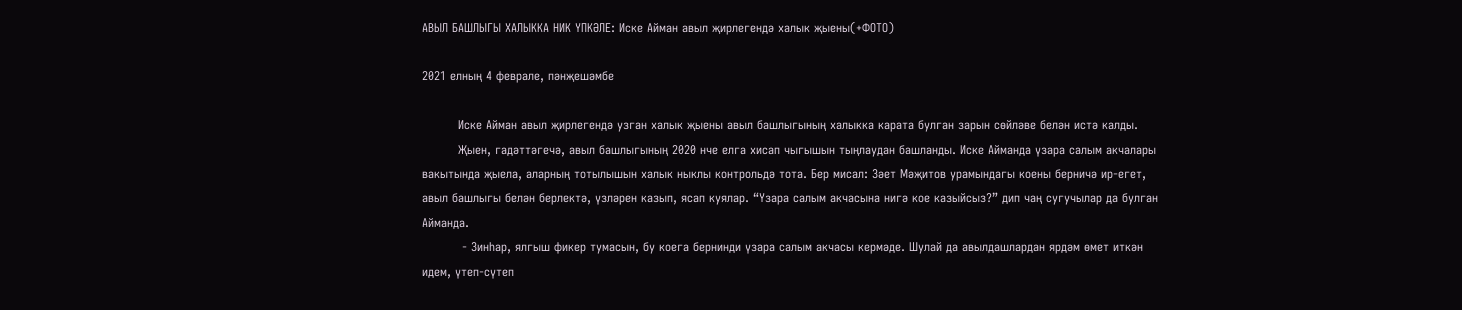АВЫЛ БАШЛЫГЫ ХАЛЫККА НИК ҮПКӘЛЕ: Иске Айман авыл җирлегендә халык җыены(+ФОТО)

2021 елның 4 феврале, пәнҗешәмбе

         Иске Айман авыл җирлегендә узган халык җыены авыл башлыгының халыкка карата булган зарын сөйләве белән истә калды.
         Җыен, гадәттәгечә, авыл башлыгының 2020 нче елга хисап чыгышын тыңлаудан башланды. Иске Айманда үзара салым акчалары вакытында җыела, аларның тотылышын халык ныклы контрольдә тота. Бер мисал: Зәет Мәҗитов урамындагы коены берничә ир-егет, авыл башлыгы белән берлектә, үзләрен казып, ясап куялар. “Үзара салым акчасына нигә кое казыйсыз?” дип чаң сугучылар да булган Айманда.
          - Зинһар, ялгыш фикер тумасын, бу коега бернинди үзара салым акчасы кермәде. Шулай да авылдашлардан ярдәм өмет иткән идем, үтеп-сүтеп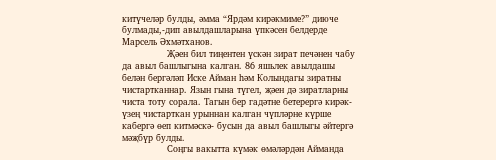китүчеләр булды, әмма “Ярдәм кирәкмиме?” диюче булмады,-дип авылдашларына үпкәсен белдерде Марсель Әхмәтханов.
               Җәен бил тиңентен үскән зират печәнен чабу да авыл башлыгына калган. 86 яшьлек авылдашы белән бергәләп Иске Айман һәм Колындагы зиратны чистартканнар. Язын гына түгел, җәен дә зиратларны чиста тоту сорала. Тагын бер гадәтне бетерергә кирәк- үзең чистарткан урыннан калган чүпләрне күрше кабергә өеп китмәскә- бусын да авыл башлыгы әйтергә мәҗбүр булды.
               Соңгы вакытта күмәк өмәләрдән Айманда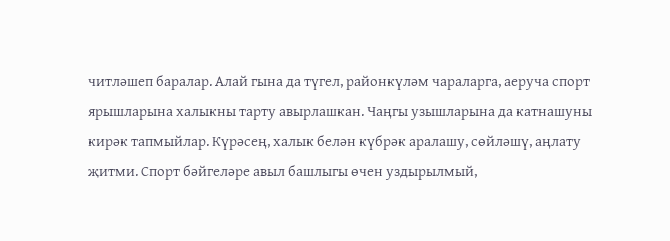читләшеп баралар. Алай гына да түгел, районкүләм чараларга, аеруча спорт ярышларына халыкны тарту авырлашкан. Чаңгы узышларына да катнашуны кирәк тапмыйлар. Күрәсең, халык белән күбрәк аралашу, сөйләшү, аңлату җитми. Спорт бәйгеләре авыл башлыгы өчен уздырылмый,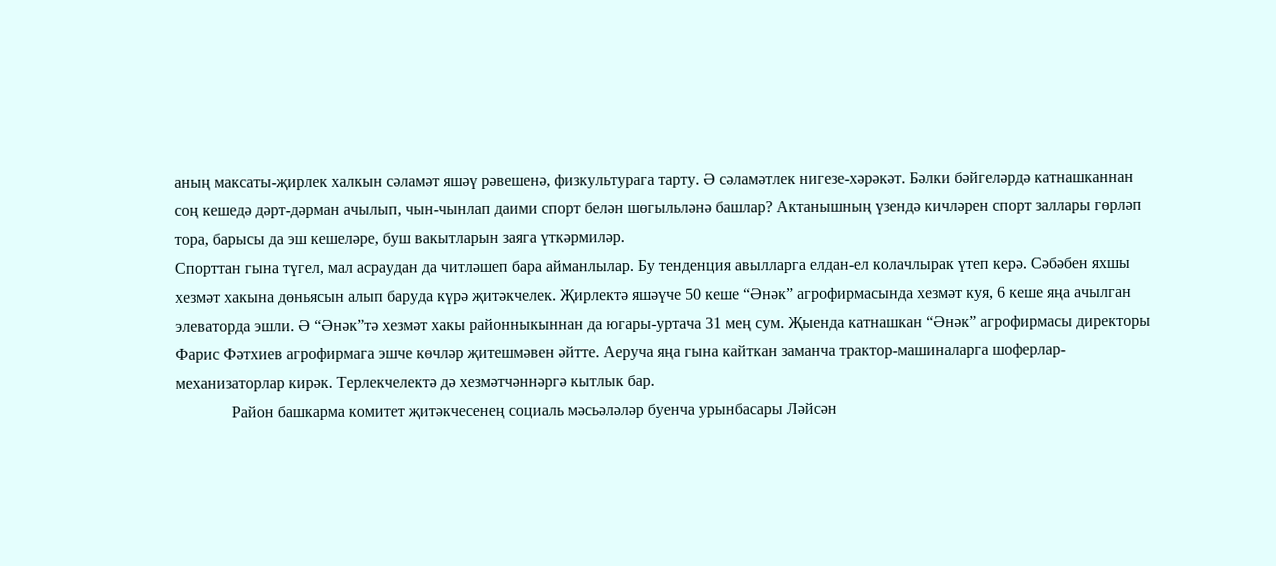аның максаты-җирлек халкын сәламәт яшәү рәвешенә, физкультурага тарту. Ә сәламәтлек нигезе-хәрәкәт. Бәлки бәйгеләрдә катнашканнан соң кешедә дәрт-дәрман ачылып, чын-чынлап даими спорт белән шөгыльләнә башлар? Актанышның үзендә кичләрен спорт заллары гөрләп тора, барысы да эш кешеләре, буш вакытларын заяга үткәрмиләр.
Спорттан гына түгел, мал асраудан да читләшеп бара айманлылар. Бу тенденция авылларга елдан-ел колачлырак үтеп керә. Сәбәбен яхшы хезмәт хакына дөньясын алып баруда күрә җитәкчелек. Җирлектә яшәүче 50 кеше “Әнәк” агрофирмасында хезмәт куя, 6 кеше яңа ачылган элеваторда эшли. Ә “Әнәк”тә хезмәт хакы районныкыннан да югары-уртача 31 мең сум. Җыенда катнашкан “Әнәк” агрофирмасы директоры Фарис Фәтхиев агрофирмага эшче көчләр җитешмәвен әйтте. Аеруча яңа гына кайткан заманча трактор-машиналарга шоферлар-механизаторлар кирәк. Терлекчелектә дә хезмәтчәннәргә кытлык бар.
              Район башкарма комитет җитәкчесенең социаль мәсьәләләр буенча урынбасары Ләйсән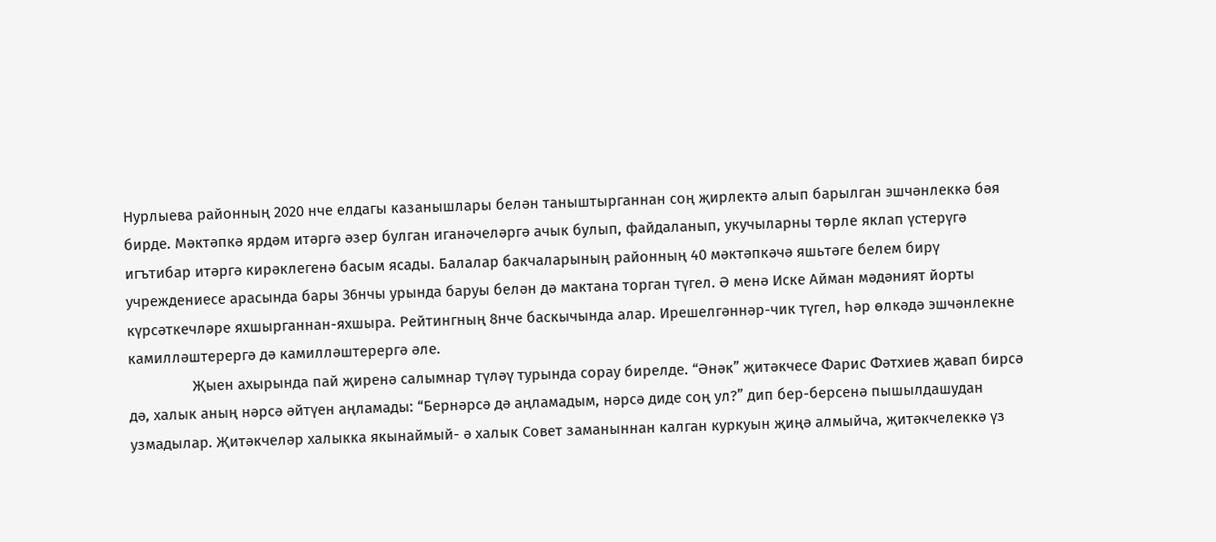Нурлыева районның 2020 нче елдагы казанышлары белән таныштырганнан соң җирлектә алып барылган эшчәнлеккә бәя бирде. Мәктәпкә ярдәм итәргә әзер булган иганәчеләргә ачык булып, файдаланып, укучыларны төрле яклап үстерүгә игътибар итәргә кирәклегенә басым ясады. Балалар бакчаларының районның 40 мәктәпкәчә яшьтәге белем бирү учреждениесе арасында бары 36нчы урында баруы белән дә мактана торган түгел. Ә менә Иске Айман мәдәният йорты күрсәткечләре яхшырганнан-яхшыра. Рейтингның 8нче баскычында алар. Ирешелгәннәр-чик түгел, һәр өлкәдә эшчәнлекне камилләштерергә дә камилләштерергә әле.
                Җыен ахырында пай җиренә салымнар түләү турында сорау бирелде. “Әнәк” җитәкчесе Фарис Фәтхиев җавап бирсә дә, халык аның нәрсә әйтүен аңламады: “Бернәрсә дә аңламадым, нәрсә диде соң ул?” дип бер-берсенә пышылдашудан узмадылар. Җитәкчеләр халыкка якынаймый- ә халык Совет заманыннан калган куркуын җиңә алмыйча, җитәкчелеккә үз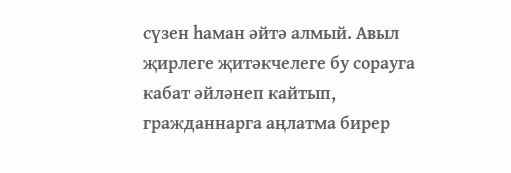сүзен һаман әйтә алмый. Авыл җирлеге җитәкчелеге бу сорауга кабат әйләнеп кайтып, гражданнарга аңлатма бирер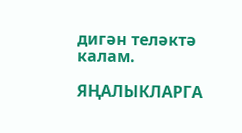дигән теләктә калам.

ЯҢАЛЫКЛАРГА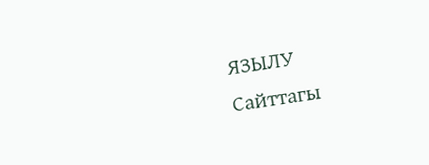ЯЗЫЛУ
Сайттагы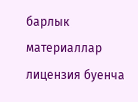барлык материаллар лицензия буенча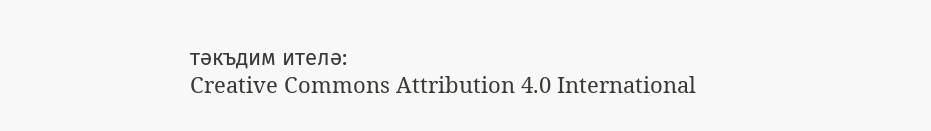тәкъдим ителә:
Creative Commons Attribution 4.0 International